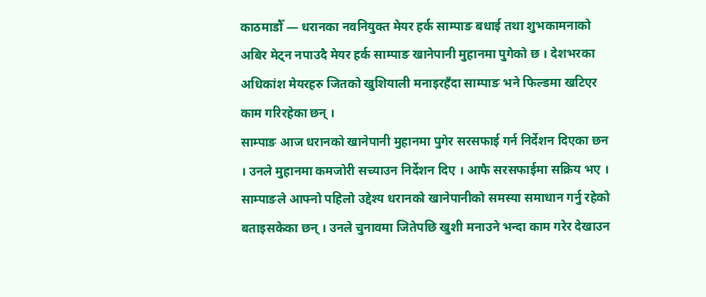काठमाडौँ — धरानका नवनियुक्त मेयर हर्क साम्पाङ बधाई तथा शुभकामनाको अबिर मेट्न नपाउदै मेयर हर्क साम्पाङ खानेपानी मुहानमा पुगेको छ । देशभरका अधिकांश मेयरहरु जितको खुशियाली मनाइरहँदा साम्पाङ भने फिल्डमा खटिएर काम गरिरहेका छन् ।
साम्पाङ आज धरानको खानेपानी मुहानमा पुगेर सरसफाई गर्न निर्देशन दिएका छन । उनले मुहानमा कमजोरी सच्याउन निर्देशन दिए । आफै सरसफाईमा सक्रिय भए ।
साम्पाङले आफ्नो पहिलो उद्देश्य धरानको खानेपानीको समस्या समाधान गर्नु रहेको बताइसकेका छन् । उनले चुनावमा जितेपछि खुशी मनाउने भन्दा काम गरेर देखाउन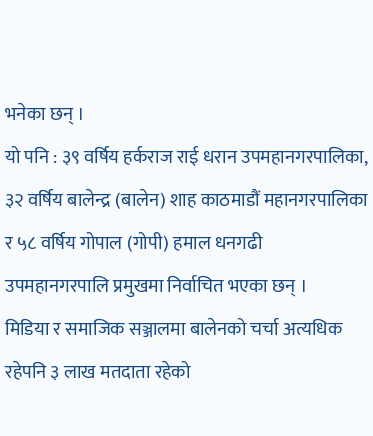भनेका छन् ।
यो पनि : ३९ वर्षिय हर्कराज राई धरान उपमहानगरपालिका, ३२ वर्षिय बालेन्द्र (बालेन) शाह काठमाडौं महानगरपालिका र ५८ वर्षिय गोपाल (गोपी) हमाल धनगढी उपमहानगरपालि प्रमुखमा निर्वाचित भएका छन् ।
मिडिया र समाजिक सञ्जालमा बालेनको चर्चा अत्यधिक रहेपनि ३ लाख मतदाता रहेको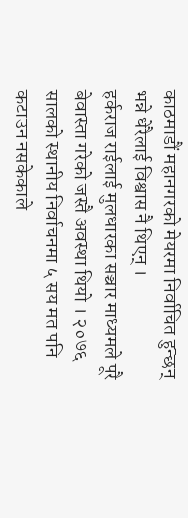काठमाडौं महानगरको मेयरमा निर्वाचित हुन्छन् भन्ने धेरैलाई विश्वास नै थिएन् ।
हर्कराज राईलाई मुलधारका सञ्चार माध्यमले पूरै बेवास्ता गरेको जस्तै अवस्था थियो । २०७६ सालको स्थानीय निर्वाचनमा ५ सय मत पनि कटाउन नसकेकाले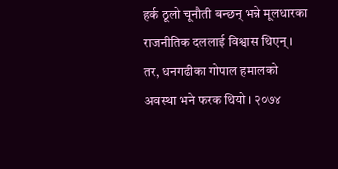हर्क ठूलो चूनौती बन्छन् भन्ने मूलधारका राजनीतिक दललाई विश्वास थिएन् ।
तर, धनगढीका गोपाल हमालको अवस्था भने फरक थियो । २०७४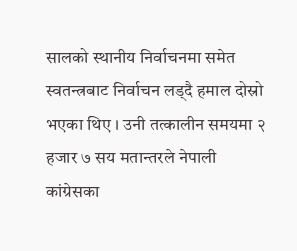सालको स्थानीय निर्वाचनमा समेत स्वतन्त्रबाट निर्वाचन लड्दै हमाल दोस्रो भएका थिए । उनी तत्कालीन समयमा २ हजार ७ सय मतान्तरले नेपाली कांग्रेसका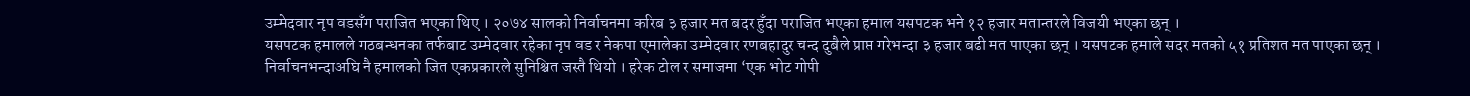उम्मेदवार नृप वडसँग पराजित भएका थिए । २०७४ सालको निर्वाचनमा करिब ३ हजार मत बदर हुँदा पराजित भएका हमाल यसपटक भने १२ हजार मतान्तरले विजयी भएका छन् ।
यसपटक हमालले गठबन्धनका तर्फबाट उम्मेदवार रहेका नृप वड र नेकपा एमालेका उम्मेदवार रणबहादुर चन्द दुबैले प्राप्त गरेभन्दा ३ हजार बढी मत पाएका छन् । यसपटक हमाले सदर मतको ५१ प्रतिशत मत पाएका छन् ।
निर्वाचनभन्दाअघि नै हमालको जित एकप्रकारले सुनिश्चित जस्तै थियो । हरेक टोल र समाजमा ‘एक भोट गोपी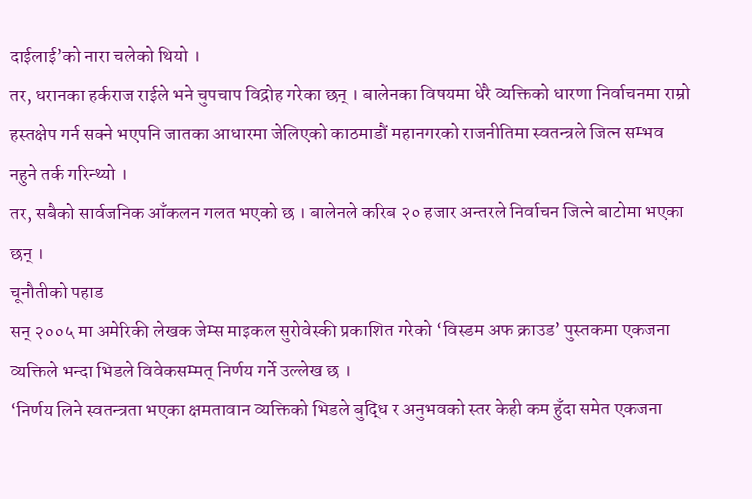दाईलाई’को नारा चलेको थियो ।
तर, धरानका हर्कराज राईले भने चुपचाप विद्रोह गरेका छन् । बालेनका विषयमा धेरै व्यक्तिको धारणा निर्वाचनमा राम्रो हस्तक्षेप गर्न सक्ने भएपनि जातका आधारमा जेलिएको काठमाडौं महानगरको राजनीतिमा स्वतन्त्रले जित्न सम्भव नहुने तर्क गरिन्थ्यो ।
तर, सबैको सार्वजनिक आँकलन गलत भएको छ । बालेनले करिब २० हजार अन्तरले निर्वाचन जित्ने बाटोमा भएका छन् ।
चूनौतीको पहाड
सन् २००५ मा अमेरिकी लेखक जेम्स माइकल सुरोवेस्की प्रकाशित गरेको ‘विस्डम अफ क्राउड’ पुस्तकमा एकजना व्यक्तिले भन्दा भिडले विवेकसम्मत् निर्णय गर्ने उल्लेख छ ।
‘निर्णय लिने स्वतन्त्रता भएका क्षमतावान व्यक्तिको भिडले बुद्धि र अनुभवको स्तर केही कम हुँदा समेत एकजना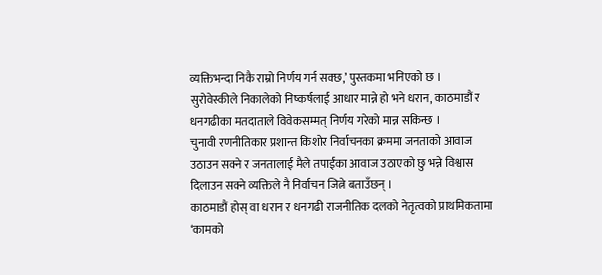व्यक्तिभन्दा निकै राम्रो निर्णय गर्न सक्छ,’ पुस्तकमा भनिएको छ ।
सुरोवेस्कीले निकालेको निष्कर्षलाई आधार मान्ने हो भने धरान, काठमाडौं र धनगढीका मतदाताले विवेकसम्मत् निर्णय गरेको मान्न सकिन्छ ।
चुनावी रणनीतिकार प्रशान्त किशोर निर्वाचनका क्रममा जनताको आवाज उठाउन सक्ने र जनतालाई मैले तपाईंका आवाज उठाएको छु भन्ने विश्वास दिलाउन सक्ने व्यक्तिले नै निर्वाचन जित्ने बताउँछन् ।
काठमाडौं होस् वा धरान र धनगढी राजनीतिक दलको नेतृत्वको प्राथमिकतामा ‘कामको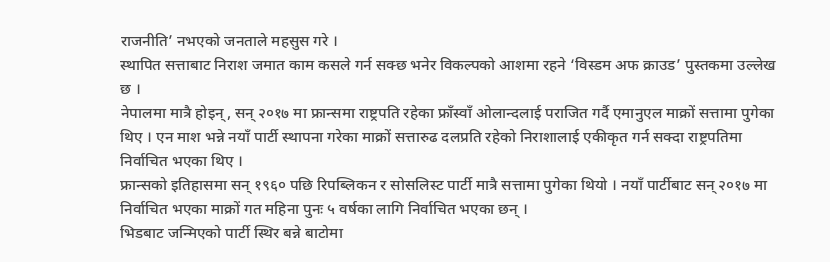राजनीति’ नभएको जनताले महसुस गरे ।
स्थापित सत्ताबाट निराश जमात काम कसले गर्न सक्छ भनेर विकल्पको आशमा रहने ‘विस्डम अफ क्राउड’ पुस्तकमा उल्लेख छ ।
नेपालमा मात्रै होइन्, सन् २०१७ मा फ्रान्समा राष्ट्रपति रहेका फ्राँस्वाँ ओलान्दलाई पराजित गर्दै एमानुएल माक्रों सत्तामा पुगेका थिए । एन माश भन्ने नयाँ पार्टी स्थापना गरेका माक्रों सत्तारुढ दलप्रति रहेको निराशालाई एकीकृत गर्न सक्दा राष्ट्रपतिमा निर्वाचित भएका थिए ।
फ्रान्सको इतिहासमा सन् १९६० पछि रिपब्लिकन र सोसलिस्ट पार्टी मात्रै सत्तामा पुगेका थियो । नयाँ पार्टीबाट सन् २०१७ मा निर्वाचित भएका माक्रों गत महिना पुनः ५ वर्षका लागि निर्वाचित भएका छन् ।
भिडबाट जन्मिएको पार्टी स्थिर बन्ने बाटोमा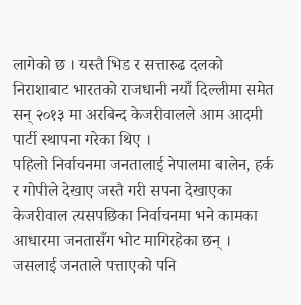लागेको छ । यस्तै भिड र सत्तारुढ दलको निराशाबाट भारतको राजधानी नयाँ दिल्लीमा समेत सन् २०१३ मा अरबिन्द केजरीवालले आम आदमी पार्टी स्थापना गरेका थिए ।
पहिलो निर्वाचनमा जनतालाई नेपालमा बालेन, हर्क र गोपीले देखाए जस्तै गरी सपना देखाएका केजरीवाल त्यसपछिका निर्वाचनमा भने कामका आधारमा जनतासँग भोट मागिरहेका छन् । जसलाई जनताले पत्ताएको पनि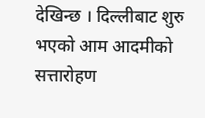देखिन्छ । दिल्लीबाट शुरु भएको आम आदमीको सत्तारोहण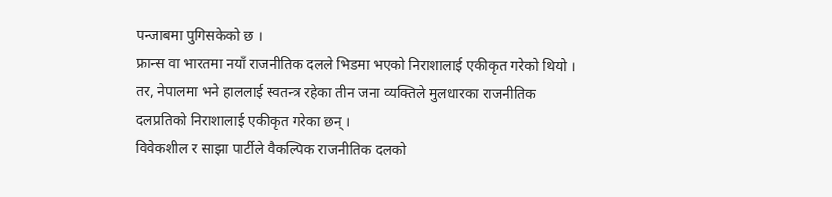पन्जाबमा पुगिसकेको छ ।
फ्रान्स वा भारतमा नयाँ राजनीतिक दलले भिडमा भएको निराशालाई एकीकृत गरेको थियो । तर, नेपालमा भने हाललाई स्वतन्त्र रहेका तीन जना व्यक्तिले मुलधारका राजनीतिक दलप्रतिको निराशालाई एकीकृत गरेका छन् ।
विवेकशील र साझा पार्टीले वैकल्पिक राजनीतिक दलको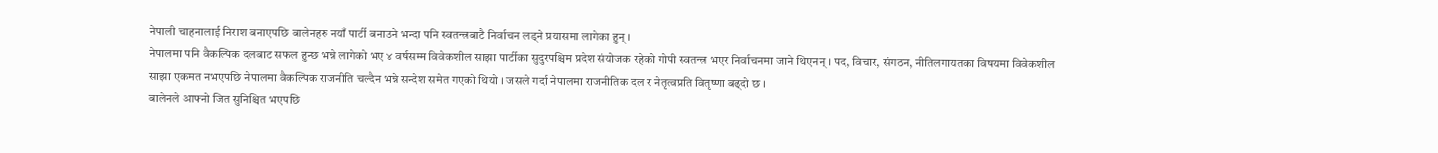नेपाली चाहनालाई निराश बनाएपछि बालेनहरु नयाँ पार्टी बनाउने भन्दा पनि स्वतन्त्रबाटै निर्वाचन लड्ने प्रयासमा लागेका हुन् ।
नेपालमा पनि वैकल्पिक दलबाट सफल हुन्छ भन्ने लागेको भए ४ वर्षसम्म विवेकशील साझा पार्टीका सुदुरपश्चिम प्रदेश संयोजक रहेको गोपी स्वतन्त्र भएर निर्वाचनमा जाने थिएनन् । पद, विचार, संगठन, नीतिलगायतका विषयमा विवेकशील साझा एकमत नभएपछि नेपालमा वैकल्पिक राजनीति चल्दैन भन्ने सन्देश समेत गएको थियो । जसले गर्दा नेपालमा राजनीतिक दल र नेतृत्वप्रति वितृष्णा बढ्दो छ ।
बालेनले आफ्नो जित सुनिश्चित भएपछि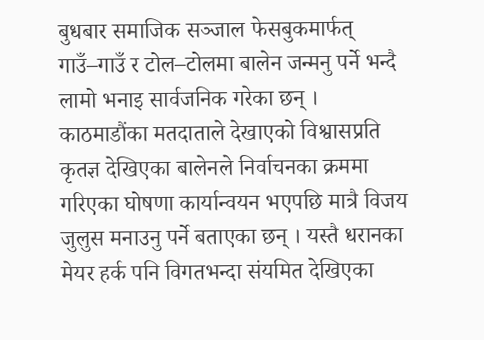बुधबार समाजिक सञ्जाल फेसबुकमार्फत् गाउँ–गाउँ र टोल–टोलमा बालेन जन्मनु पर्ने भन्दै लामो भनाइ सार्वजनिक गरेका छन् ।
काठमाडौंका मतदाताले देखाएको विश्वासप्रति कृतज्ञ देखिएका बालेनले निर्वाचनका क्रममा गरिएका घोषणा कार्यान्वयन भएपछि मात्रै विजय जुलुस मनाउनु पर्ने बताएका छन् । यस्तै धरानका मेयर हर्क पनि विगतभन्दा संयमित देखिएका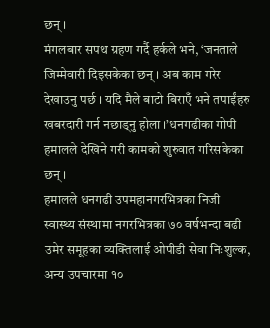छन् ।
मंगलबार सपथ ग्रहण गर्दै हर्कले भने, ‘जनताले जिम्मेवारी दिइसकेका छन् । अब काम गरेर देखाउनु पर्छ । यदि मैले बाटो बिराएँ भने तपाईंहरु खबरदारी गर्न नछाड्नु होला ।’धनगढीका गोपी हमालले देखिने गरी कामको शुरुवात गरिसकेका छन् ।
हमालले धनगढी उपमहानगरभित्रका निजी स्वास्थ्य संस्थामा नगरभित्रका ७० वर्षभन्दा बढी उमेर समूहका व्यक्तिलाई ओपीडी सेवा निःशुल्क, अन्य उपचारमा १०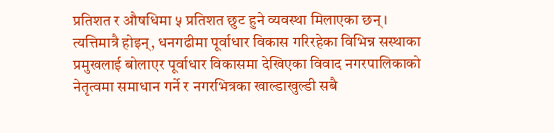प्रतिशत र औषधिमा ५ प्रतिशत छुट हुने व्यवस्था मिलाएका छन् ।
त्यत्तिमात्रै होइन्, धनगढीमा पूर्वाधार विकास गरिरहेका विभिन्न सस्थाका प्रमुखलाई बोलाएर पूर्वाधार विकासमा देखिएका विवाद नगरपालिकाको नेतृत्वमा समाधान गर्ने र नगरभित्रका खाल्डाखुल्डी सबै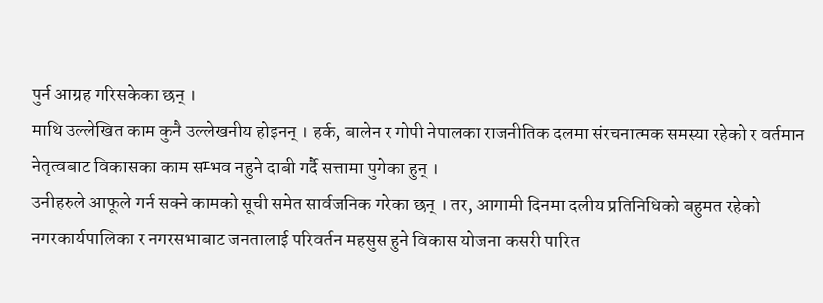पुर्न आग्रह गरिसकेका छन् ।
माथि उल्लेखित काम कुनै उल्लेखनीय होइनन् । हर्क, बालेन र गोपी नेपालका राजनीतिक दलमा संरचनात्मक समस्या रहेको र वर्तमान नेतृत्वबाट विकासका काम सम्भव नहुने दाबी गर्दै सत्तामा पुगेका हुन् ।
उनीहरुले आफूले गर्न सक्ने कामको सूची समेत सार्वजनिक गरेका छन् । तर, आगामी दिनमा दलीय प्रतिनिधिको बहुमत रहेको नगरकार्यपालिका र नगरसभाबाट जनतालाई परिवर्तन महसुस हुने विकास योजना कसरी पारित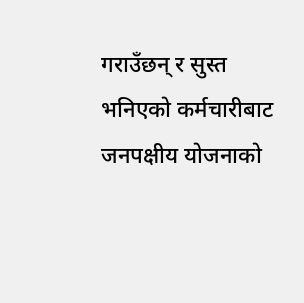गराउँछन् र सुस्त भनिएको कर्मचारीबाट जनपक्षीय योजनाको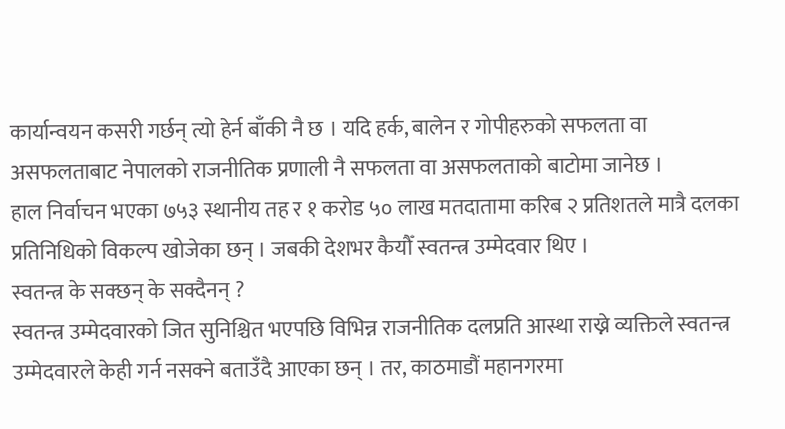कार्यान्वयन कसरी गर्छन् त्यो हेर्न बाँकी नै छ । यदि हर्क, बालेन र गोपीहरुको सफलता वा असफलताबाट नेपालको राजनीतिक प्रणाली नै सफलता वा असफलताको बाटोमा जानेछ ।
हाल निर्वाचन भएका ७५३ स्थानीय तह र १ करोड ५० लाख मतदातामा करिब २ प्रतिशतले मात्रै दलका प्रतिनिधिको विकल्प खोजेका छन् । जबकी देशभर कैयौँ स्वतन्त्र उम्मेदवार थिए ।
स्वतन्त्र के सक्छन् के सक्दैनन् ?
स्वतन्त्र उम्मेदवारको जित सुनिश्चित भएपछि विभिन्न राजनीतिक दलप्रति आस्था राख्ने व्यक्तिले स्वतन्त्र उम्मेदवारले केही गर्न नसक्ने बताउँदै आएका छन् । तर, काठमाडौं महानगरमा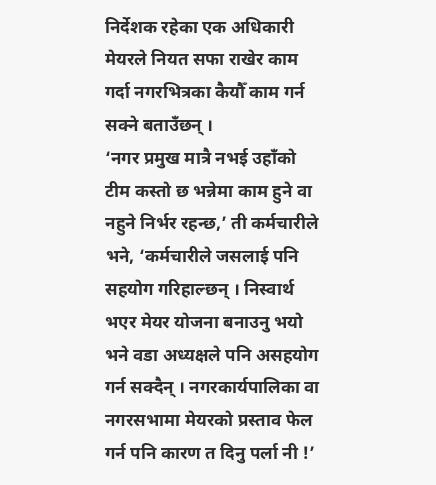निर्देशक रहेका एक अधिकारी मेयरले नियत सफा राखेर काम गर्दा नगरभित्रका कैयौँ काम गर्न सक्ने बताउँछन् ।
‘नगर प्रमुख मात्रै नभई उहाँको टीम कस्तो छ भन्नेमा काम हुने वा नहुने निर्भर रहन्छ,’ ती कर्मचारीले भने, ‘कर्मचारीले जसलाई पनि सहयोग गरिहाल्छन् । निस्वार्थ भएर मेयर योजना बनाउनु भयो भने वडा अध्यक्षले पनि असहयोग गर्न सक्दैन् । नगरकार्यपालिका वा नगरसभामा मेयरको प्रस्ताव फेल गर्न पनि कारण त दिनु पर्ला नी !’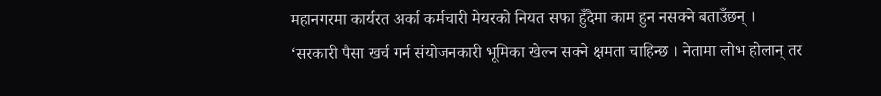महानगरमा कार्यरत अर्का कर्मचारी मेयरको नियत सफा हुँदैमा काम हुन नसक्ने बताउँछन् ।
‘सरकारी पैसा खर्च गर्न संयोजनकारी भूमिका खेल्न सक्ने क्षमता चाहिन्छ । नेतामा लोभ होलान् तर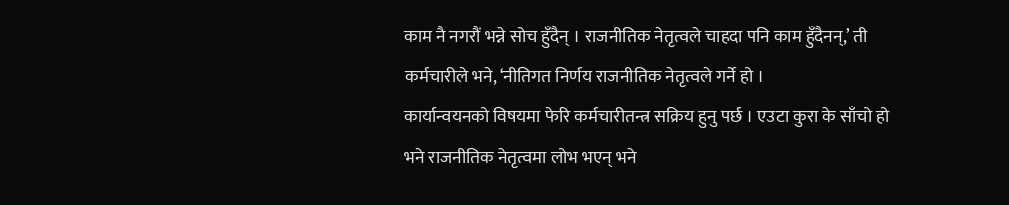काम नै नगरौं भन्ने सोच हुँदैन् । राजनीतिक नेतृत्वले चाहदा पनि काम हुँदैनन्,’ ती कर्मचारीले भने, ‘नीतिगत निर्णय राजनीतिक नेतृत्वले गर्ने हो ।
कार्यान्वयनको विषयमा फेरि कर्मचारीतन्त्र सक्रिय हुनु पर्छ । एउटा कुरा के साँचो हो भने राजनीतिक नेतृत्वमा लोभ भएन् भने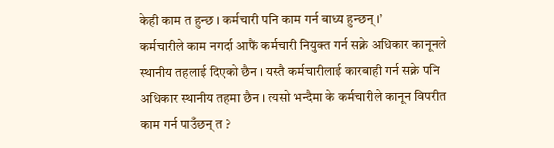केही काम त हुन्छ । कर्मचारी पनि काम गर्न बाध्य हुन्छन् ।’
कर्मचारीले काम नगर्दा आफैं कर्मचारी नियुक्त गर्न सक्ने अधिकार कानूनले स्थानीय तहलाई दिएको छैन । यस्तै कर्मचारीलाई कारबाही गर्न सक्ने पनि अधिकार स्थानीय तहमा छैन । त्यसो भन्दैमा के कर्मचारीले कानून विपरीत काम गर्न पाउँछन् त ?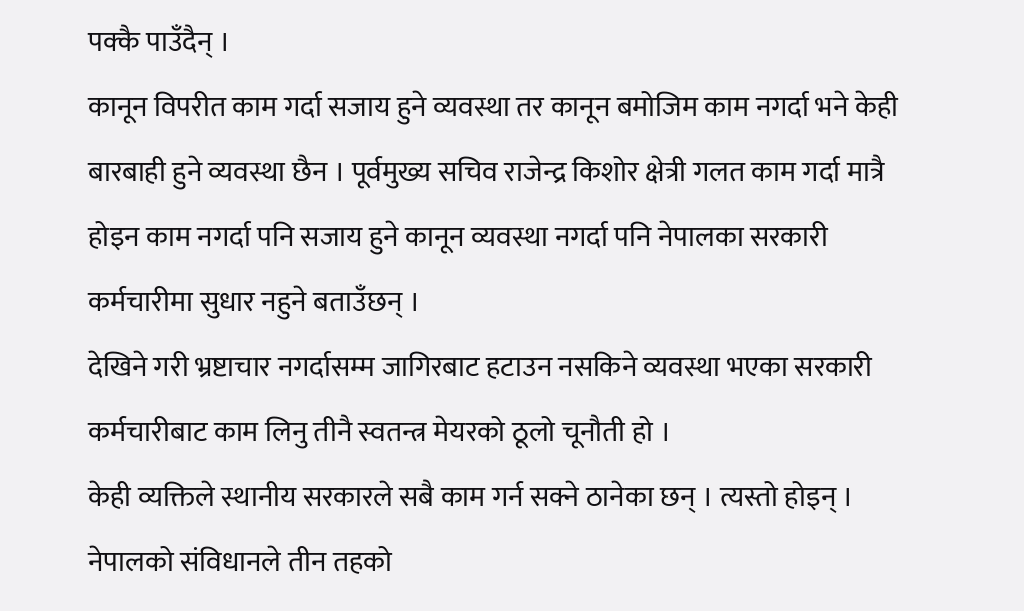पक्कै पाउँदैन् ।
कानून विपरीत काम गर्दा सजाय हुने व्यवस्था तर कानून बमोजिम काम नगर्दा भने केही बारबाही हुने व्यवस्था छैन । पूर्वमुख्य सचिव राजेन्द्र किशोर क्षेत्री गलत काम गर्दा मात्रै होइन काम नगर्दा पनि सजाय हुने कानून व्यवस्था नगर्दा पनि नेपालका सरकारी कर्मचारीमा सुधार नहुने बताउँछन् ।
देखिने गरी भ्रष्टाचार नगर्दासम्म जागिरबाट हटाउन नसकिने व्यवस्था भएका सरकारी कर्मचारीबाट काम लिनु तीनै स्वतन्त्र मेयरको ठूलो चूनौती हो ।
केही व्यक्तिले स्थानीय सरकारले सबै काम गर्न सक्ने ठानेका छन् । त्यस्तो होइन् । नेपालको संविधानले तीन तहको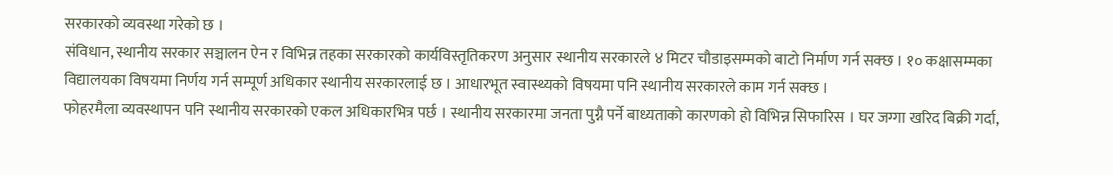सरकारको व्यवस्था गरेको छ ।
संविधान, स्थानीय सरकार सञ्चालन ऐन र विभिन्न तहका सरकारको कार्यविस्तृतिकरण अनुसार स्थानीय सरकारले ४ मिटर चौडाइसम्मको बाटो निर्माण गर्न सक्छ । १० कक्षासम्मका विद्यालयका विषयमा निर्णय गर्न सम्पूर्ण अधिकार स्थानीय सरकारलाई छ । आधारभूत स्वास्थ्यको विषयमा पनि स्थानीय सरकारले काम गर्न सक्छ ।
फोहरमैला व्यवस्थापन पनि स्थानीय सरकारको एकल अधिकारभित्र पर्छ । स्थानीय सरकारमा जनता पुग्नै पर्ने बाध्यताको कारणको हो विभिन्न सिफारिस । घर जग्गा खरिद बिक्री गर्दा,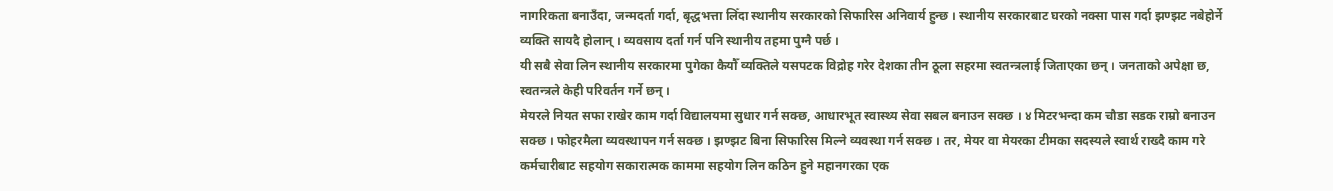नागरिकता बनाउँदा, जन्मदर्ता गर्दा, बृद्धभत्ता लिँदा स्थानीय सरकारको सिफारिस अनिवार्य हुन्छ । स्थानीय सरकारबाट घरको नक्सा पास गर्दा झण्झट नबेहोर्ने व्यक्ति सायदै होलान् । व्यवसाय दर्ता गर्न पनि स्थानीय तहमा पुग्नै पर्छ ।
यी सबै सेवा लिन स्थानीय सरकारमा पुगेका कैयौँ व्यक्तिले यसपटक विद्रोह गरेर देशका तीन ठूला सहरमा स्वतन्त्रलाई जिताएका छन् । जनताको अपेक्षा छ, स्वतन्त्रले केही परिवर्तन गर्ने छन् ।
मेयरले नियत सफा राखेर काम गर्दा विद्यालयमा सुधार गर्न सक्छ, आधारभूत स्वास्थ्य सेवा सबल बनाउन सक्छ । ४ मिटरभन्दा कम चौडा सडक राम्रो बनाउन सक्छ । फोहरमैला व्यवस्थापन गर्न सक्छ । झण्झट बिना सिफारिस मिल्ने व्यवस्था गर्न सक्छ । तर, मेयर वा मेयरका टीमका सदस्यले स्वार्थ राख्दै काम गरे कर्मचारीबाट सहयोग सकारात्मक काममा सहयोग लिन कठिन हुने महानगरका एक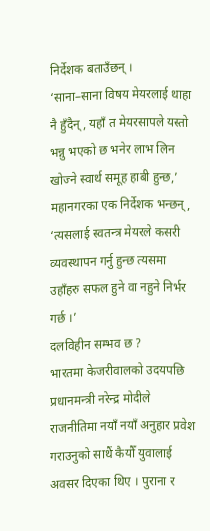निर्देशक बताउँछन् ।
‘साना–साना विषय मेयरलाई थाहा नै हुँदैन्, यहाँ त मेयरसापले यस्तो भन्नु भएको छ भनेर लाभ लिन खोज्ने स्वार्थ समूह हाबी हुन्छ,’ महानगरका एक निर्देशक भन्छन्, ‘त्यसलाई स्वतन्त्र मेयरले कसरी व्यवस्थापन गर्नु हुन्छ त्यसमा उहाँहरु सफल हुने वा नहुने निर्भर गर्छ ।’
दलविहीन सम्भव छ ?
भारतमा केजरीवालको उदयपछि प्रधानमन्त्री नरेन्द्र मोदीले राजनीतिमा नयाँ नयाँ अनुहार प्रवेश गराउनुको साथैं कैयौँ युवालाई अवसर दिएका थिए । पुराना र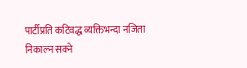पार्टीप्रति कटिवद्ध व्यक्तिभन्दा नजिता निकाल्न सक्ने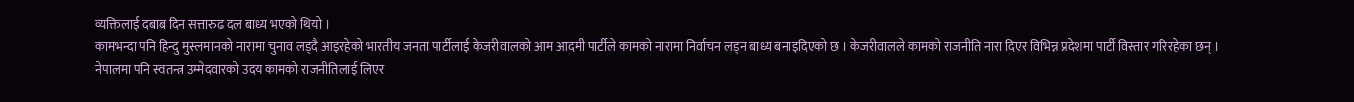व्यक्तिलाई दबाब दिन सत्तारुढ दल बाध्य भएको थियो ।
कामभन्दा पनि हिन्दु मुस्लमानको नारामा चुनाव लड्दै आइरहेको भारतीय जनता पार्टीलाई केजरीवालको आम आदमी पार्टीले कामको नारामा निर्वाचन लड्न बाध्य बनाइदिएको छ । केजरीवालले कामको राजनीति नारा दिएर विभिन्न प्रदेशमा पार्टी विस्तार गरिरहेका छन् ।
नेपालमा पनि स्वतन्त्र उम्मेदवारको उदय कामको राजनीतिलाई लिएर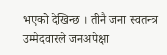भएको देखिन्छ । तीनै जना स्वतन्त्र उम्मेदवारले जनअपेक्षा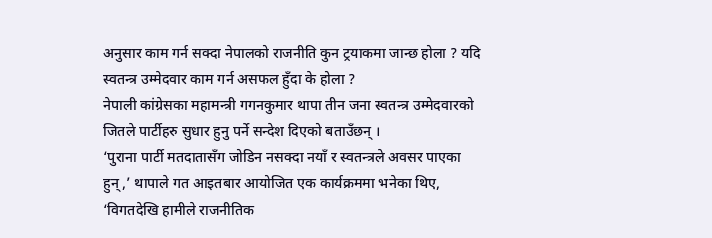अनुसार काम गर्न सक्दा नेपालको राजनीति कुन ट्रयाकमा जान्छ होला ? यदि स्वतन्त्र उम्मेदवार काम गर्न असफल हुँदा के होला ?
नेपाली कांग्रेसका महामन्त्री गगनकुमार थापा तीन जना स्वतन्त्र उम्मेदवारको जितले पार्टीहरु सुधार हुनु पर्ने सन्देश दिएको बताउँछन् ।
‘पुराना पार्टी मतदातासँग जोडिन नसक्दा नयाँ र स्वतन्त्रले अवसर पाएका हुन्,’ थापाले गत आइतबार आयोजित एक कार्यक्रममा भनेका थिए, ‘विगतदेखि हामीले राजनीतिक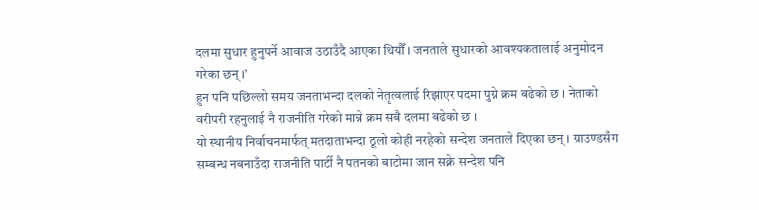दलमा सुधार हुनुपर्ने आवाज उठाउँदै आएका थियौँ । जनताले सुधारको आवश्यकतालाई अनुमोदन गरेका छन् ।’
हुन पनि पछिल्लो समय जनताभन्दा दलको नेतृत्वलाई रिझाएर पदमा पुग्ने क्रम बढेको छ । नेताको वरीपरी रहनुलाई नै राजनीति गरेको मान्ने क्रम सबै दलमा बढेको छ ।
यो स्थानीय निर्वाचनमार्फत् मतदाताभन्दा ठूलो कोही नरहेको सन्देश जनताले दिएका छन् । ग्राउण्डसँग सम्बन्ध नबनाउँदा राजनीति पार्टी नै पतनको बाटोमा जान सक्ने सन्देश पनि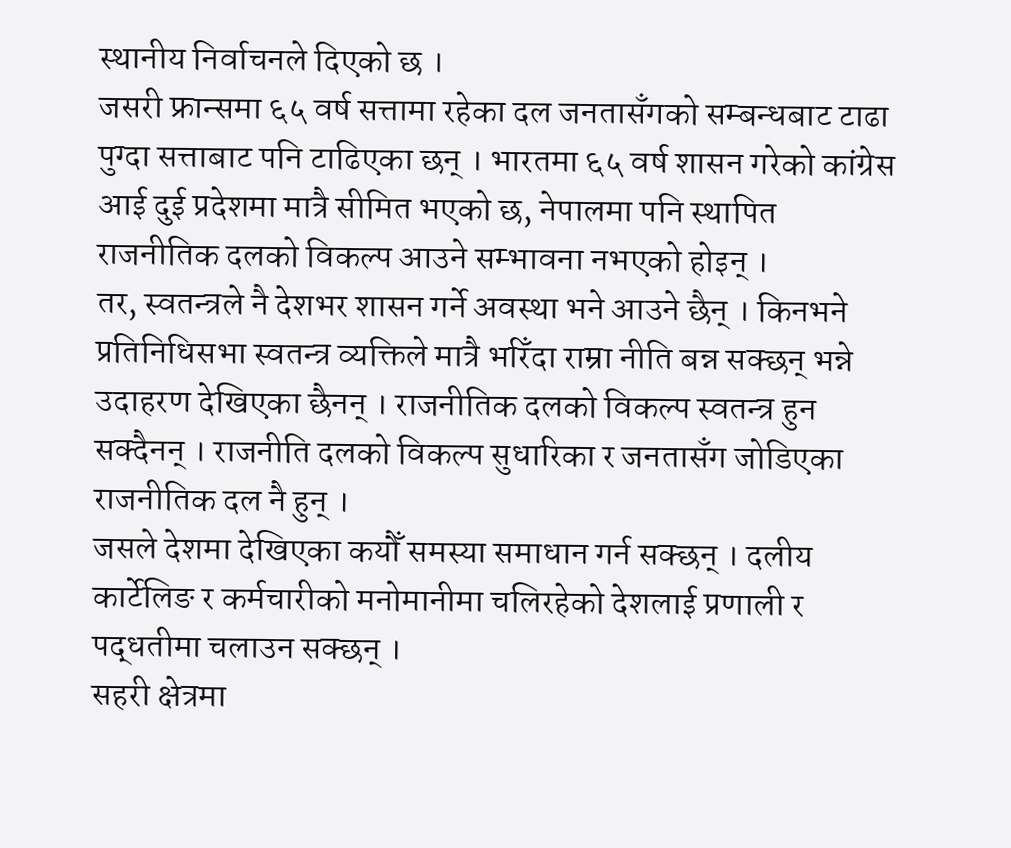स्थानीय निर्वाचनले दिएको छ ।
जसरी फ्रान्समा ६५ वर्ष सत्तामा रहेका दल जनतासँगको सम्बन्धबाट टाढा पुग्दा सत्ताबाट पनि टाढिएका छन् । भारतमा ६५ वर्ष शासन गरेको कांग्रेस आई दुई प्रदेशमा मात्रै सीमित भएको छ, नेपालमा पनि स्थापित राजनीतिक दलको विकल्प आउने सम्भावना नभएको होइन् ।
तर, स्वतन्त्रले नै देशभर शासन गर्ने अवस्था भने आउने छैन् । किनभने प्रतिनिधिसभा स्वतन्त्र व्यक्तिले मात्रै भरिँदा राम्रा नीति बन्न सक्छन् भन्ने उदाहरण देखिएका छैनन् । राजनीतिक दलको विकल्प स्वतन्त्र हुन सक्दैनन् । राजनीति दलको विकल्प सुधारिका र जनतासँग जोडिएका राजनीतिक दल नै हुन् ।
जसले देशमा देखिएका कयौँ समस्या समाधान गर्न सक्छन् । दलीय कार्टेलिङ र कर्मचारीको मनोमानीमा चलिरहेको देशलाई प्रणाली र पद्धतीमा चलाउन सक्छन् ।
सहरी क्षेत्रमा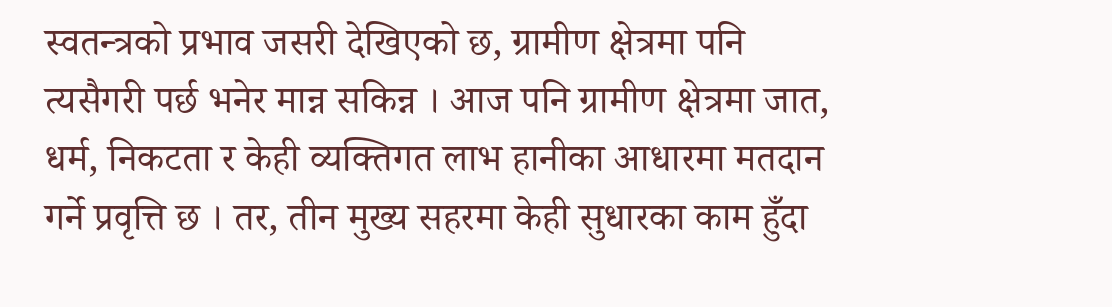स्वतन्त्रको प्रभाव जसरी देखिएको छ, ग्रामीण क्षेत्रमा पनि त्यसैगरी पर्छ भनेर मान्न सकिन्न । आज पनि ग्रामीण क्षेत्रमा जात, धर्म, निकटता र केही व्यक्तिगत लाभ हानीका आधारमा मतदान गर्ने प्रवृत्ति छ । तर, तीन मुख्य सहरमा केही सुधारका काम हुँदा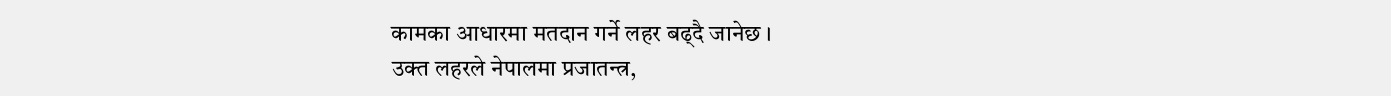कामका आधारमा मतदान गर्ने लहर बढ्दै जानेछ ।
उक्त लहरले नेपालमा प्रजातन्त्र,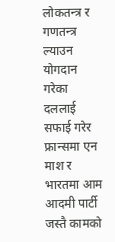लोकतन्त्र र गणतन्त्र ल्याउन योगदान गरेका दललाई सफाई गरेर फ्रान्समा एन माश र भारतमा आम आदमी पार्टी जस्तै कामको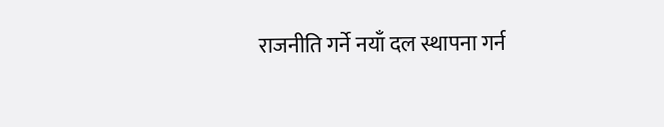राजनीति गर्ने नयाँ दल स्थापना गर्न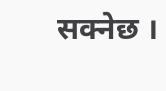सक्नेछ ।